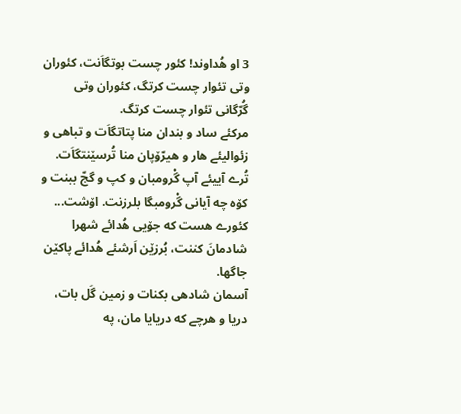3 او هُداوند! کئور چست بوتگاَنت، کئوران وتی تئوار چست کرتگ، کئوران وتی گُرّگانی تئوار چست کرتگ.
مرکئے ساد و بندان منا پتاتگاَت و تباهی و زئوالیئے هار و هیرّۆپان منا تُرسێنتگاَت.
تُرے آییئے آپ گْرومبان و کپ و گجّ ببنت و کۆه چه آیانی گْرومبگا بلرزنت. اۆشت...
کئورے هست که جۆیی هُدائے شهرا شادمانَ کننت، بُرزێن اَرشئے هُدائے پاکێن جاگها.
آسمان شادهی بکنات و زمین گَل بات، دریا و هرچے که دریایا مان، په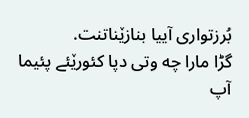بُرزتواری آییا بنازێناتنت.
گڑا مارا چه وتی دپا کئورێئے پئیما آپ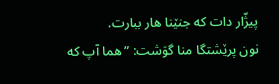پیژّار دات که جنێنا هار ببارت.
نون پرێشتگا منا گوَشت: ”هما آپ که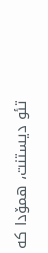تئو دیستنت، همۆدا که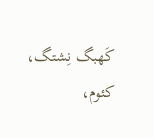کَهبگ نِشتگ، کئوم،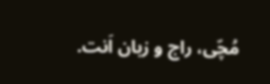مُچّی، راج و زبان اَنت.